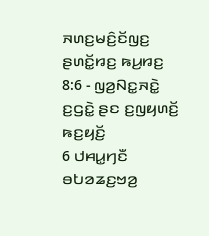ꤏꤛꤢ꤬ꤗꤢꤨ꤬ꤢꤩꤜꤢ꤬ ꤔꤛꤢꤩ꤭ꤙꤢ꤬ ꤒꤣ꤬ꤙꤢ꤬ 8:6 - ꤜꤤ꤬ꤡꤢ꤭ꤏꤢꤧ꤭ ꤢ꤬ꤞꤢꤧ꤭ ꤔꤢ ꤢ꤬ꤜꤟꤛꤢꤩ꤬ ꤒꤢ꤬ꤟꤢꤩ꤬
6 ꤓꤌꤣ꤭ꤚꤢꤪ ꤋꤝꤤꤘꤢ꤬ꤠꤤ꤬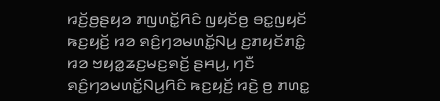ꤙꤢꤩ꤬ꤥ꤬ꤔꤟꤤ ꤊꤜꤛꤢꤩ꤭ꤖꤢꤨ ꤜꤟꤢꤩꤥ꤬ ꤋꤢ꤭ꤜꤟꤢꤩ ꤒꤢ꤬ꤟꤢꤩ꤬ ꤙꤤ ꤎꤢꤨ꤬ꤚꤤꤗꤛꤢꤩ꤭ꤡꤣ꤬ ꤢ꤬ꤊꤟꤢꤩꤊꤢꤨ꤭ ꤙꤤ ꤠꤟꤤ꤭ꤘꤢ꤬ꤗꤢ꤬ꤎꤢꤩ꤬ ꤔꤌꤣ꤬, ꤚꤢꤪ ꤎꤢꤨ꤬ꤚꤤꤗꤛꤢꤩ꤭ꤡꤣ꤬ꤖꤢꤨ ꤒꤢ꤬ꤟꤢꤩ꤬ ꤙꤢꤧ꤬ ꤥ꤬ ꤊꤛꤢ꤭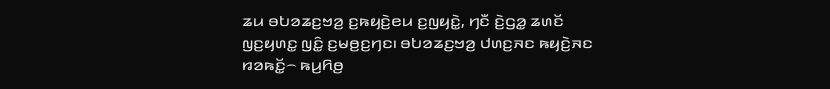ꤘꤣ ꤋꤝꤤꤘꤢ꤬ꤠꤤ꤬ ꤢ꤬ꤒꤟꤢꤧ꤬ꤕꤣ ꤢ꤬ꤜꤟꤢꤧ꤭, ꤚꤢꤪ ꤢꤧ꤬ꤞꤤ꤭ ꤘꤛꤢꤩ ꤜꤢ꤬ꤟꤛꤢ꤭ ꤜꤢꤨ꤭ ꤢ꤬ꤗꤥ꤬ꤢ꤬ꤚꤢ꤯ ꤋꤝꤤꤘꤢ꤬ꤠꤤ꤬ ꤓꤛꤢ꤬ꤏꤢ ꤒꤟꤢꤧ꤬ꤏꤢ ꤙꤤꤒꤢꤩ꤭꤮ ꤒꤣ꤬ꤖꤥ꤬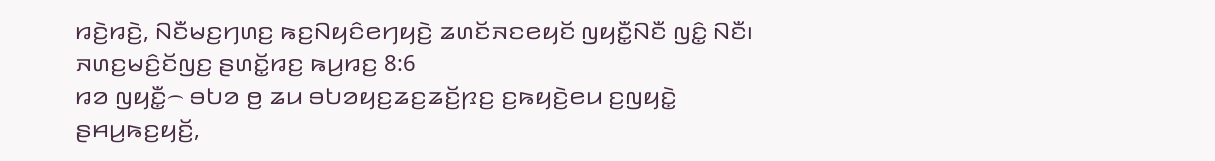ꤙꤢꤧ꤬ꤙꤢꤧ꤬, ꤡꤢꤪꤗꤢ꤬ꤚꤛꤢ꤬ ꤒꤢ꤬ꤡꤟꤢꤨꤕꤚꤟꤢꤧ꤬ ꤘꤛꤢꤩꤏꤢꤕꤟꤢꤩ ꤜꤟꤢꤪ꤭ꤡꤢꤪ ꤜꤢꤨ꤭ ꤡꤢꤪ꤯
ꤏꤛꤢ꤬ꤗꤢꤨ꤬ꤢꤩꤜꤢ꤬ ꤔꤛꤢꤩ꤭ꤙꤢ꤬ ꤒꤣ꤬ꤙꤢ꤬ 8:6
ꤙꤤ ꤜꤟꤢꤪ꤭꤮ ꤋꤝꤤ ꤥ꤬ ꤘꤣ ꤋꤝꤤꤟꤢ꤬ꤘꤢ꤬ꤘꤢꤩ꤬ꤐꤢ꤬ ꤢ꤬ꤒꤟꤢꤧ꤬ꤕꤣ ꤢ꤬ꤜꤟꤢꤧ꤭ ꤔꤌꤣ꤬ꤒꤢ꤬ꤟꤢꤩ꤬,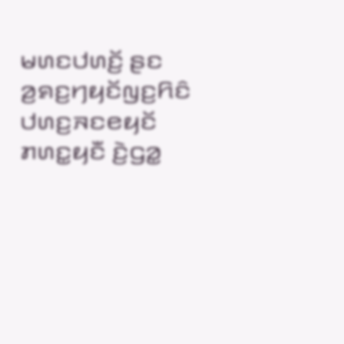ꤗꤛꤢꤓꤛꤢꤩ꤬ ꤔꤢ ꤤ꤬ꤎꤢ꤬ꤚꤟꤢꤩꤜꤢ꤬ꤖꤢꤨ ꤓꤛꤢ꤬ꤏꤢꤕꤟꤢꤩ ꤊꤛꤢ꤭ꤟꤢꤪ ꤢꤧ꤬ꤞꤤ꤭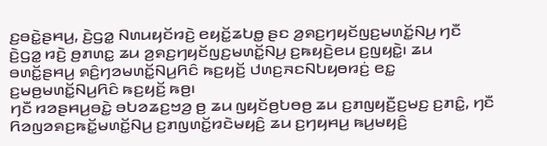ꤢ꤬ꤋꤢꤧ꤭ꤔꤌꤣ꤬, ꤢꤧ꤬ꤞꤤ꤭ ꤡꤛꤣꤟꤢꤩꤙꤢꤧ꤬ ꤕꤟꤢꤩ꤭ꤘꤝꤥ꤭ ꤔꤢ ꤤ꤬ꤎꤢ꤬ꤚꤟꤢꤩꤜꤢ꤬ꤗꤛꤢꤩ꤭ꤡꤣ꤬ ꤚꤢꤪ ꤢꤧ꤬ꤞꤤ꤭ ꤙꤢꤧ꤬ ꤥ꤬ꤊꤛꤢ꤭ ꤘꤣ ꤤ꤬ꤎꤢ꤬ꤚꤟꤢꤩꤜꤢ꤬ꤗꤛꤢꤩ꤭ꤡꤣ꤬ ꤢ꤬ꤒꤟꤢꤧ꤬ꤕꤣ ꤢ꤬ꤜꤟꤢꤧ꤭꤯ ꤘꤣ ꤋꤛꤢꤩ꤭ꤔꤌꤣ꤬ ꤎꤢꤨ꤬ꤚꤤꤗꤛꤢꤩ꤭ꤡꤣ꤬ꤖꤢꤨ ꤒꤢ꤬ꤟꤢꤩ꤬ ꤓꤛꤢ꤬ꤏꤢꤡꤝꤟꤥꤙꤢꤦ꤬ ꤕꤢ꤭ ꤢ꤬ꤗꤥ꤬ꤗꤛꤢꤩ꤭ꤡꤣ꤬ꤖꤢꤨ ꤒꤢ꤬ꤟꤢꤩ꤬ ꤒꤥ꤬꤯
ꤚꤢꤪ ꤙꤤꤔꤌꤣ꤬ꤋꤢꤧ꤭ ꤋꤝꤤꤘꤢ꤬ꤠꤤ꤬ ꤥ꤬ ꤘꤣ ꤜꤟꤢꤩꤥ꤬ꤝꤥꤥ꤬ ꤘꤣ ꤢ꤬ꤊꤜꤟꤢꤪ꤬ꤢ꤬ꤗꤢ꤬ ꤢ꤬ꤊꤢꤨ꤭, ꤚꤢꤪ ꤖꤤꤜꤤꤎꤢ꤬ꤒꤢꤩ꤭ꤗꤛꤢꤩ꤭ꤡꤣ꤬ ꤢ꤬ꤊꤜꤛꤢꤩ꤭ꤙꤢꤧꤗꤟꤢꤨ꤬ ꤘꤣ ꤢ꤬ꤚꤟꤌꤣ꤬ ꤒꤣ꤬ꤗꤟꤢꤨ꤬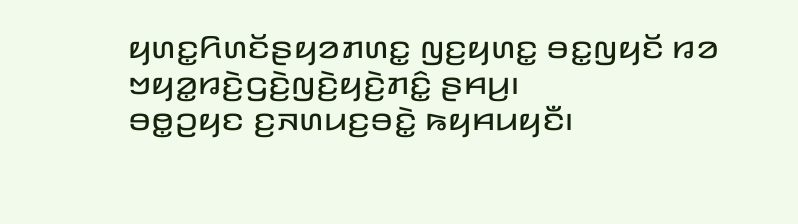ꤟꤛꤢ꤭ꤖꤛꤢꤩꤔꤟꤤꤊꤛꤢ꤭ ꤜꤢ꤬ꤟꤛꤢ꤭ ꤋꤢ꤭ꤜꤟꤢꤩ ꤙꤤ ꤠꤟꤤ꤭ꤙꤢꤧ꤬ꤞꤢꤧ꤬ꤜꤢꤧ꤬ꤟꤢꤧ꤬ꤊꤢꤨ꤭ ꤔꤌꤣ꤬꤯
ꤋꤥ꤭ꤑꤟꤢ ꤢ꤬ꤏꤛꤣꤢ꤬ꤋꤢꤧ꤭ ꤒꤟꤌꤣꤟꤢꤪ꤯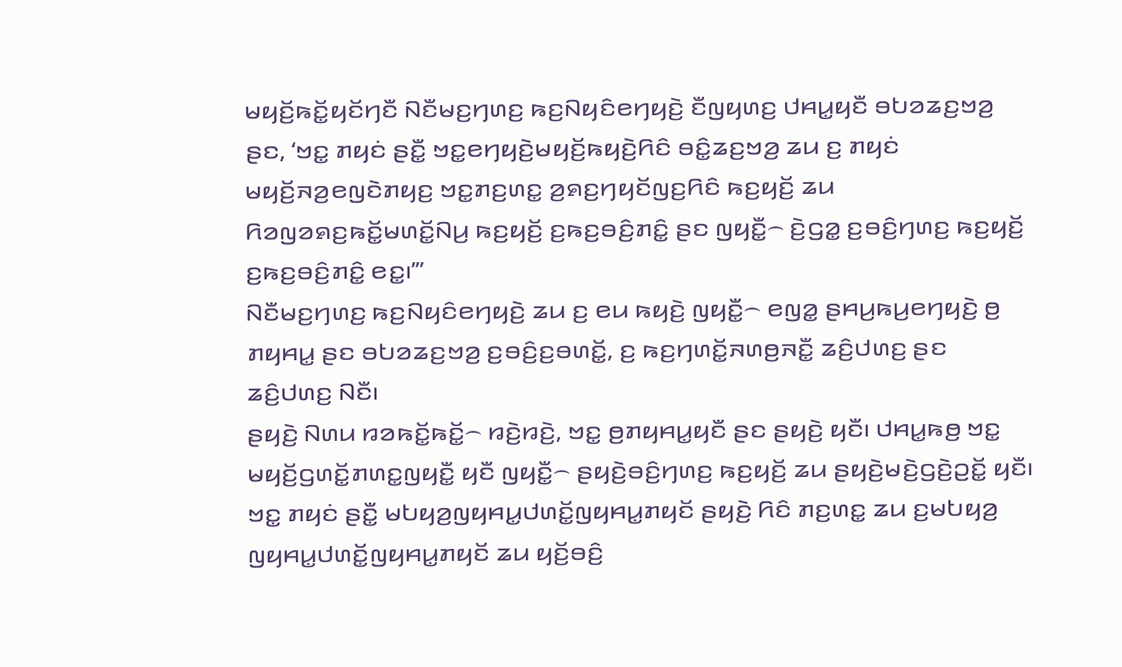ꤗꤟꤢꤩ꤬ꤒꤢꤩ꤭ꤟꤢꤩꤚꤢꤪ ꤡꤢꤪꤗꤢ꤬ꤚꤛꤢ꤬ ꤒꤢ꤬ꤡꤟꤢꤨꤕꤚꤟꤢꤧ꤬ ꤢꤪꤜꤟꤛꤢ꤬ ꤓꤌꤣ꤭ꤟꤢꤪ ꤋꤝꤤꤘꤢ꤬ꤠꤤ꤬ ꤔꤢ, ‘ꤠꤢ꤭ ꤊꤟꤢꤦ ꤔꤢꤪ꤭ ꤠꤢ꤭ꤕꤚꤟꤢꤧ꤬ꤗꤟꤢꤩ꤬ꤒꤟꤢꤧ꤬ꤖꤢꤨ ꤋꤢꤨ꤭ꤘꤢ꤬ꤠꤤ꤬ ꤘꤣ ꤢ꤬ ꤊꤟꤢꤦ ꤗꤟꤢꤩ꤬ꤏꤤ꤬ꤕꤜꤢꤧꤊꤟꤢ꤬ ꤠꤢ꤭ꤊꤢ꤬ꤛꤢ꤭ ꤤ꤬ꤎꤢ꤬ꤚꤟꤢꤩꤜꤢ꤬ꤖꤢꤨ ꤒꤢ꤬ꤟꤢꤩ꤬ ꤘꤣ ꤖꤤꤜꤤꤎꤢ꤬ꤒꤢꤩ꤭ꤗꤛꤢꤩ꤭ꤡꤣ꤬ ꤒꤢ꤬ꤟꤢꤩ꤬ ꤢ꤬ꤒꤢ꤬ꤋꤢꤨ꤬ꤊꤢꤨ꤭ ꤔꤢ ꤜꤟꤢꤪ꤭꤮ ꤢꤧ꤬ꤞꤤ꤭ ꤢ꤬ꤋꤢꤨ꤬ꤚꤛꤢ꤬ ꤒꤢ꤬ꤟꤢꤩ꤬ ꤢ꤬ꤒꤢ꤬ꤋꤢꤨ꤬ꤊꤢꤨ꤭ ꤕꤢ꤭꤯’”
ꤡꤢꤪꤗꤢ꤬ꤚꤛꤢ꤬ ꤒꤢ꤬ꤡꤟꤢꤨꤕꤚꤟꤢꤧ꤬ ꤘꤣ ꤢ꤬ ꤕꤣ ꤒꤟꤢꤧ꤬ ꤜꤟꤢꤪ꤭꤮ ꤕꤜꤤ꤭ ꤔꤌꤣ꤬ꤒꤣ꤬ꤕꤚꤟꤢꤧ꤬ ꤥ꤬ ꤊꤟꤌꤣ꤭ ꤔꤢ ꤋꤝꤤꤘꤢ꤬ꤠꤤ꤬ ꤢ꤬ꤋꤢꤨ꤬ꤢ꤬ꤋꤛꤢꤩ꤭, ꤢ꤬ ꤒꤢ꤬ꤚꤛꤢꤩ꤭ꤏꤛꤥ꤬ꤏꤢꤪ꤭ ꤘꤢꤨ꤬ꤓꤛꤢ꤬ ꤔꤢ ꤘꤢꤨ꤬ꤓꤛꤢ꤬ ꤡꤢꤪ꤯
ꤔꤟꤢꤧ꤬ ꤡꤛꤣ ꤙꤤꤒꤢꤩ꤭ꤒꤢꤩ꤭꤮ ꤙꤢꤧ꤬ꤙꤢꤧ꤬, ꤠꤢ꤭ ꤥ꤬ꤊꤟꤌꤣ꤭ꤟꤢꤪ ꤔꤢ ꤔꤟꤢꤧ꤬ ꤟꤢꤪ꤯ ꤓꤌꤣ꤭ꤒꤥ꤬ ꤠꤢ꤭ ꤗꤟꤢꤩ꤬ꤞꤛꤢꤩ꤭ꤊꤛꤢ꤭ꤜꤟꤢꤪ꤭ ꤟꤢꤪ ꤜꤟꤢꤪ꤭꤮ ꤔꤟꤢꤧ꤬ꤋꤢꤨ꤬ꤚꤛꤢ꤬ ꤒꤢ꤬ꤟꤢꤩ꤬ ꤘꤣ ꤔꤟꤢꤧ꤬ꤗꤢꤧ꤬ꤞꤢꤧ꤬ꤑꤢꤩ꤭ ꤟꤢꤪ꤯ ꤠꤢ꤭ ꤊꤟꤢꤦ ꤔꤢꤪ꤭ ꤗꤝꤟꤤ꤬ꤜꤟꤌꤣ꤭ꤓꤛꤢꤩ꤭ꤜꤟꤌꤣ꤭ꤊꤟꤢꤩ ꤔꤟꤢꤧ꤬ ꤖꤢꤨ ꤊꤢ꤬ꤛꤢ꤭ ꤘꤣ ꤢ꤬ꤗꤝꤟꤤ꤬ ꤜꤟꤌꤣ꤭ꤓꤛꤢꤩ꤭ꤜꤟꤌꤣ꤭ꤊꤟꤢꤩ ꤘꤣ ꤟꤢꤩ꤬ꤋꤢꤨ꤬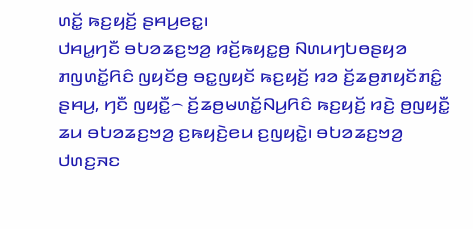ꤛꤢꤩ꤭ ꤒꤢ꤬ꤟꤢꤩ꤬ ꤔꤌꤣ꤬ꤕꤢ꤭꤯
ꤓꤌꤣ꤭ꤚꤢꤪ ꤋꤝꤤꤘꤢ꤬ꤠꤤ꤬ ꤙꤢꤩ꤬ꤒꤟꤢ꤭ꤥ꤬ ꤡꤛꤣꤚꤝꤥꤔꤟꤤ ꤊꤜꤛꤢꤩ꤭ꤖꤢꤨ ꤜꤟꤢꤩꤥ꤬ ꤋꤢ꤭ꤜꤟꤢꤩ ꤒꤢ꤬ꤟꤢꤩ꤬ ꤙꤤ ꤢꤩ꤬ꤘꤥ꤬ꤊꤟꤢꤩꤊꤢꤨ꤭ ꤔꤌꤣ꤬, ꤚꤢꤪ ꤜꤟꤢꤪ꤭꤮ ꤢꤩ꤬ꤘꤥ꤬ꤗꤛꤢꤩ꤭ꤡꤣ꤬ꤖꤢꤨ ꤒꤢ꤬ꤟꤢꤩ꤬ ꤙꤢꤧ꤬ ꤥ꤬ꤜꤟꤢꤪ꤭ ꤘꤣ ꤋꤝꤤꤘꤢ꤬ꤠꤤ꤬ ꤢ꤬ꤒꤟꤢꤧ꤬ꤕꤣ ꤢ꤬ꤜꤟꤢꤧ꤭꤯ ꤋꤝꤤꤘꤢ꤬ꤠꤤ꤬ ꤓꤛꤢ꤬ꤏꤢ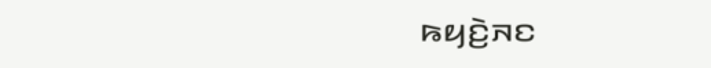ꤒꤟꤢꤧ꤬ꤏꤢ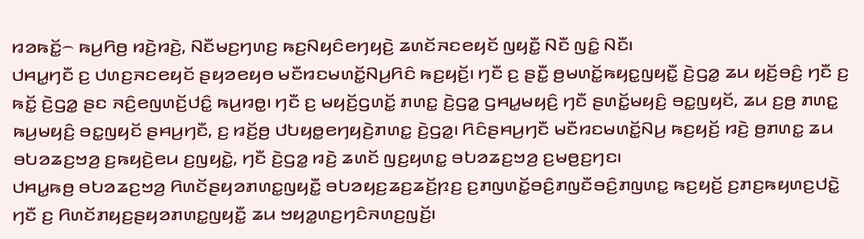ꤙꤤꤒꤢꤩ꤭꤮ ꤒꤣ꤬ꤖꤥ꤬ ꤙꤢꤧ꤬ꤙꤢꤧ꤬, ꤡꤢꤪꤗꤢ꤬ꤚꤛꤢ꤬ ꤒꤢ꤬ꤡꤟꤢꤨꤕꤚꤟꤢꤧ꤬ ꤘꤛꤢꤩꤏꤢꤕꤟꤢꤩ ꤜꤟꤢꤪ꤭ ꤡꤢꤪ ꤜꤢꤨ꤭ ꤡꤢꤪ꤯
ꤓꤌꤣ꤭ꤚꤢꤪ ꤢ꤬ ꤓꤛꤢ꤬ꤏꤢꤕꤟꤢꤩ ꤔꤟꤤꤕꤟꤥ ꤗꤢꤪꤙꤢꤗꤛꤢꤩ꤭ꤡꤣ꤬ꤖꤢꤨ ꤒꤢ꤬ꤟꤢꤩ꤬꤯ ꤚꤢꤪ ꤢ꤬ ꤔꤢꤪ꤭ ꤥ꤬ꤗꤛꤢꤩ꤭ꤒꤟꤢ꤭ꤜꤟꤢꤪ꤭ ꤢꤧ꤬ꤞꤤ꤭ ꤘꤣ ꤟꤢꤩ꤬ꤋꤢꤨ꤬ ꤚꤢꤪ ꤢ꤬ ꤒꤢꤩ꤭ ꤢꤧ꤬ꤞꤤ꤭ ꤔꤢ ꤏꤢꤨ꤬ꤕꤜꤛꤢꤩ꤬ꤓꤢꤨ꤭ ꤒꤣ꤬ꤙꤥ꤭꤯ ꤚꤢꤪ ꤢ꤬ ꤗꤟꤢꤩ꤬ꤞꤛꤢꤩ꤭ ꤊꤛꤢ꤭ ꤢꤧ꤬ꤞꤤ꤭ ꤞꤌꤣ꤭ꤗꤟꤢꤨ꤬ ꤚꤢꤪ ꤔꤛꤢꤩ꤭ꤗꤟꤢꤨ꤬ ꤋꤢ꤭ꤜꤟꤢꤩ, ꤘꤣ ꤢ꤬ꤥ꤬ ꤊꤛꤢ꤭ ꤒꤣ꤬ꤗꤟꤢꤨ꤬ ꤋꤢ꤭ꤜꤟꤢꤩ ꤔꤌꤣ꤬ꤚꤢꤪ, ꤢ꤬ ꤙꤢꤩ꤬ꤥ꤬ ꤓꤝꤟꤥ꤭ꤕꤚꤟꤢꤧ꤬ꤊꤛꤢ꤭ ꤢꤧ꤬ꤞꤤ꤭꤯ ꤖꤢꤨꤔꤌꤣ꤬ꤚꤢꤪ ꤗꤢꤪꤙꤢꤗꤛꤢꤩ꤭ꤡꤣ꤬ ꤒꤢ꤬ꤟꤢꤩ꤬ ꤙꤢꤧ꤬ ꤥ꤬ꤊꤛꤢ꤭ ꤘꤣ ꤋꤝꤤꤘꤢ꤬ꤠꤤ꤬ ꤢ꤬ꤒꤟꤢꤧ꤬ꤕꤣ ꤢ꤬ꤜꤟꤢꤧ꤭, ꤚꤢꤪ ꤢꤧ꤬ꤞꤤ꤭ ꤙꤢꤧ꤬ ꤘꤛꤢꤩ ꤜꤢ꤬ꤟꤛꤢ꤭ ꤋꤝꤤꤘꤢ꤬ꤠꤤ꤬ ꤢ꤬ꤗꤥ꤬ꤢ꤬ꤚꤢ꤯
ꤓꤌꤣ꤭ꤒꤥ꤬ ꤋꤝꤤꤘꤢ꤬ꤠꤤ꤬ ꤖꤛꤢꤩꤔꤟꤤꤊꤛꤢ꤭ꤜꤟꤢꤪ꤭ ꤋꤝꤤꤟꤢ꤬ꤘꤢ꤬ꤘꤢꤩ꤬ꤐꤢ꤬ ꤢ꤬ꤊꤜꤛꤢꤩ꤭ꤋꤢꤨ꤬ꤊꤜꤢꤪꤋꤢꤨ꤬ꤊꤜꤛꤢ꤭ ꤒꤢ꤬ꤟꤢꤩ꤬ ꤢ꤬ꤊꤢ꤬ꤒꤟꤛꤢ꤬ꤓꤢꤧ꤭ ꤚꤢꤪ ꤢ꤬ ꤖꤛꤢꤩꤊꤟꤢ꤬ꤔꤟꤤꤊꤛꤢ꤭ꤜꤟꤢꤪ꤭ ꤘꤣ ꤠꤟꤤ꤭ꤛꤢ꤬ꤚꤢꤨꤏꤛꤢ꤬ꤜꤢꤩ꤬꤯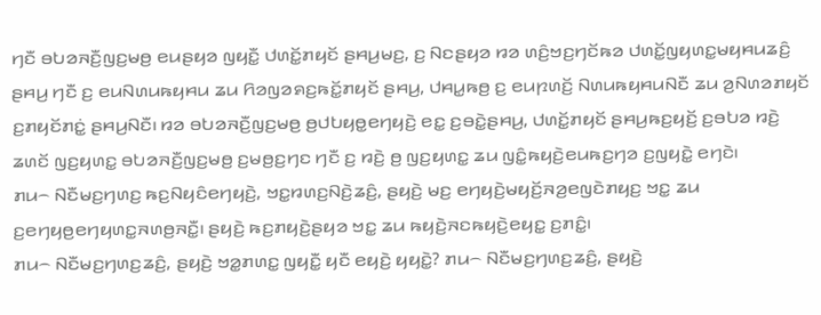ꤚꤢꤪ ꤋꤝꤤꤏꤢꤪ꤬ꤜꤢ꤬ꤗꤥ꤬ ꤕꤣꤔꤟꤤ ꤜꤟꤢꤪ꤭ ꤓꤛꤢꤩ꤭ꤊꤟꤢꤩ ꤔꤌꤣ꤬ꤗꤢ꤬, ꤢ꤬ ꤡꤢꤔꤟꤤ ꤙꤤ ꤛꤢꤨ꤬ꤠꤢ꤬ꤚꤢꤩꤒꤤ ꤓꤛꤢꤩ꤭ꤜꤟꤛꤢ꤭ꤗꤟꤌꤣꤘꤢꤨ꤬ ꤔꤌꤣ꤬ ꤚꤢꤪ ꤢ꤬ ꤕꤣꤡꤛꤣꤒꤟꤌꤣ ꤘꤣ ꤖꤤꤜꤤꤎꤢ꤬ꤒꤢꤩ꤭ꤊꤟꤢꤩ ꤔꤌꤣ꤬, ꤓꤌꤣ꤭ꤒꤥ꤬ ꤢ꤬ ꤕꤣꤐꤛꤢꤩ꤬ ꤡꤛꤣꤒꤟꤌꤣꤡꤢꤪ ꤘꤣ ꤤ꤬ꤡꤛꤤꤊꤟꤢꤩ ꤢ꤬ꤊꤟꤢꤩꤊꤢꤦ꤭ ꤔꤌꤣ꤬ꤡꤢꤪ꤯ ꤙꤤ ꤋꤝꤤꤏꤢꤪ꤬ꤜꤢ꤬ꤗꤥ꤬ ꤥ꤬ꤓꤝꤟꤥ꤭ꤕꤚꤟꤢꤧ꤬ ꤕꤢ꤭ ꤢ꤬ꤋꤢꤧ꤭ꤔꤌꤣ꤬, ꤓꤛꤢꤩ꤭ꤊꤟꤢꤩ ꤔꤌꤣ꤬ꤒꤢ꤬ꤟꤢꤩ꤬ ꤢ꤬ꤋꤝꤤ ꤙꤢꤧ꤬ ꤘꤛꤢꤩ ꤜꤢ꤬ꤟꤛꤢ꤭ ꤋꤝꤤꤏꤢꤪ꤬ꤜꤢ꤬ꤗꤥ꤬ ꤢ꤬ꤗꤥ꤬ꤢ꤬ꤚꤢ ꤚꤢꤪ ꤢ꤬ ꤙꤢꤧ꤬ ꤥ꤬ ꤜꤢ꤬ꤟꤛꤢ꤭ ꤘꤣ ꤜꤢꤨ꤭ꤒꤟꤢꤧ꤬ꤕꤣꤒꤢ꤬ꤚꤤ ꤢ꤬ꤜꤟꤢꤧ꤭ ꤕꤚꤢꤧ꤯
ꤊꤣ꤮ ꤡꤢꤪꤗꤢ꤬ꤚꤛꤢ꤬ ꤒꤢ꤬ꤡꤟꤢꤨꤕꤚꤟꤢꤧ꤬, ꤠꤢ꤭ꤙꤛꤢ꤬ꤡꤢꤧ꤬ꤘꤢꤨ꤬, ꤔꤟꤢꤧ꤬ ꤗꤢ꤬ ꤕꤚꤟꤢꤧ꤬ꤗꤟꤢꤩ꤬ꤏꤤ꤬ꤕꤜꤢꤧꤊꤟꤢ꤬ ꤠꤢ꤭ ꤘꤣ ꤢ꤬ꤕꤚꤟꤥ꤬ꤕꤚꤟꤛꤢ꤭ꤏꤛꤥ꤬ꤏꤢꤪ꤭꤯ ꤔꤟꤢꤧ꤬ ꤒꤢ꤬ꤊꤟꤢꤧ꤬ꤔꤟꤤ ꤠꤢ꤭ ꤘꤣ ꤒꤟꤢꤧ꤬ꤏꤢꤒꤟꤢꤧ꤬ꤕꤟꤢ꤭ ꤢ꤬ꤊꤢꤨ꤭꤯
ꤊꤣ꤮ ꤡꤢꤪꤗꤢ꤬ꤚꤛꤢ꤬ꤘꤢꤨ꤬, ꤔꤟꤢꤧ꤬ ꤠꤤ꤭ꤊꤛꤢ꤭ ꤜꤟꤢꤪ꤭ ꤟꤢꤪ ꤕꤟꤢꤧ꤬ ꤟꤟꤢꤧ꤭? ꤊꤣ꤮ ꤡꤢꤪꤗꤢ꤬ꤚꤛꤢ꤬ꤘꤢꤨ꤬, ꤔꤟꤢꤧ꤬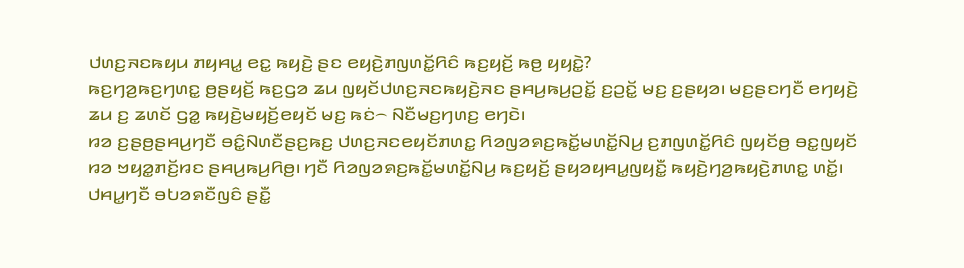ꤓꤛꤢ꤬ꤏꤢꤒꤟꤣ ꤊꤟꤌꤣ꤭ ꤕꤢ꤭ ꤒꤟꤢꤧ꤬ ꤔꤢ ꤕꤟꤢꤧ꤬ꤊꤜꤛꤢꤩ꤭ꤖꤢꤨ ꤒꤢ꤬ꤟꤢꤩ꤬ ꤒꤥ꤬ ꤟꤟꤢꤧ꤭?
ꤒꤢ꤬ꤚꤤ꤬ꤒꤢ꤬ꤚꤛꤢ꤭ ꤥ꤬ꤔꤟꤢꤩ꤬ ꤒꤢ꤬ꤞꤤ ꤘꤣ ꤜꤟꤢꤩꤓꤛꤢ꤬ꤏꤢꤒꤟꤢꤧ꤬ꤏꤢ ꤔꤌꤣ꤬ꤒꤣ꤬ꤑꤢꤩ꤭ ꤢ꤬ꤑꤢꤩ꤭ ꤗꤢ꤬ ꤢ꤬ꤔꤟꤤ꤯ ꤗꤢ꤬ꤔꤢꤚꤢꤪ ꤕꤚꤟꤢꤧ꤬ ꤘꤣ ꤢ꤬ ꤘꤛꤢꤩ ꤞꤤ꤭ ꤒꤟꤢꤧ꤬ꤗꤟꤢꤩ꤬ꤕꤟꤢꤩ ꤗꤢ꤬ ꤒꤢꤦ꤮ ꤡꤢꤪꤗꤢ꤬ꤚꤛꤢ꤬ ꤕꤚꤢꤧ꤯
ꤙꤤ ꤢ꤬ꤔꤥ꤬ꤔꤌꤣ꤬ꤚꤢꤪ ꤋꤢꤨ꤭ꤡꤛꤢꤪꤔꤢ꤬ꤒꤢ꤬ ꤓꤛꤢ꤬ꤏꤢꤕꤟꤢꤩꤊꤛꤢ꤭ ꤖꤤꤜꤤꤎꤢ꤬ꤒꤢꤩ꤭ꤗꤛꤢꤩ꤭ꤡꤣ꤬ ꤢ꤬ꤊꤜꤛꤢꤩ꤭ꤖꤢꤨ ꤜꤟꤢꤩꤥ꤬ ꤋꤢ꤭ꤜꤟꤢꤩ ꤙꤤ ꤠꤟꤤ꤭ꤊꤢꤩ꤬ꤙꤢ ꤔꤌꤣ꤬ꤒꤣ꤬ꤖꤥ꤬꤯ ꤚꤢꤪ ꤖꤤꤜꤤꤎꤢ꤬ꤒꤢꤩ꤭ꤗꤛꤢꤩ꤭ꤡꤣ꤬ ꤒꤢ꤬ꤟꤢꤩ꤬ ꤔꤟꤤꤟꤌꤣ꤭ꤜꤟꤢꤪ꤭ ꤒꤟꤢꤧ꤬ꤚꤤ꤬ꤒꤟꤢꤧ꤬ꤊꤛꤢ꤭ ꤛꤢꤩ꤭꤯ ꤓꤌꤣ꤭ꤚꤢꤪ ꤋꤝꤤꤎꤢꤪꤜꤢꤨ ꤔꤢꤪ꤭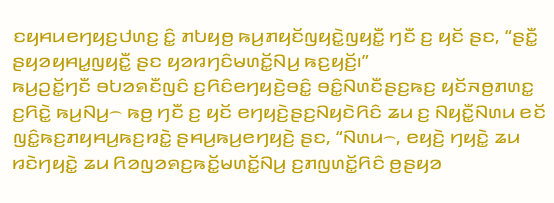ꤢꤟꤌꤣꤕꤚꤟꤢ꤬ꤓꤛꤢ꤬ ꤢꤨ꤭ ꤊꤝꤟꤥ꤬ ꤒꤣ꤬ꤊꤟꤢꤩꤜꤟꤢꤧ꤭ꤜꤟꤢꤪ꤭ ꤚꤢꤪ ꤢ꤬ ꤟꤢꤩ ꤔꤢ, “ꤔꤢꤪ꤭ ꤔꤟꤤꤟꤌꤣ꤭ꤜꤟꤢꤪ꤭ ꤔꤢ ꤟꤤꤙꤚꤢꤨꤗꤛꤢꤩ꤭ꤡꤣ꤬ ꤒꤢ꤬ꤟꤢꤩ꤬꤯”
ꤒꤣ꤬ꤑꤢꤩ꤭ꤚꤢꤪ ꤋꤝꤤꤎꤢꤪꤜꤢꤨ ꤢ꤬ꤖꤢꤨꤕꤚꤟꤢꤧ꤬ꤋꤢꤨ꤭ ꤋꤢꤨ꤭ꤡꤛꤢꤪꤔꤢ꤬ꤒꤢ꤬ ꤟꤢꤩꤏꤥ꤬ꤊꤛꤢ꤭ ꤢ꤬ꤖꤢꤧ꤭ ꤒꤣ꤬ꤡꤣ꤬꤮ ꤒꤥ꤬ ꤚꤢꤪ ꤢ꤬ ꤟꤢꤩ ꤕꤚꤟꤢꤧ꤬ꤔꤢ꤬ꤡꤟꤢꤧꤖꤢꤨ ꤘꤣ ꤢ꤬ ꤡꤟꤢꤪ꤭ꤡꤛꤣ ꤕꤢꤩ ꤜꤢꤨ꤭ꤒꤢ꤬ꤊꤟꤌꤣ꤬ꤒꤢ꤬ꤙꤢꤧ꤭ ꤔꤌꤣ꤬ꤒꤣ꤬ꤕꤚꤟꤢꤧ꤬ ꤔꤢ, “ꤡꤛꤣ꤮, ꤕꤟꤢꤧ꤬ ꤚꤟꤢꤧ꤭ ꤘꤣ ꤙꤢꤧꤚꤟꤢꤧ꤭ ꤘꤣ ꤖꤤꤜꤤꤎꤢ꤬ꤒꤢꤩ꤭ꤗꤛꤢꤩ꤭ꤡꤣ꤬ ꤢ꤬ꤊꤜꤛꤢꤩ꤭ꤖꤢꤨ ꤥ꤬ꤔꤟꤤ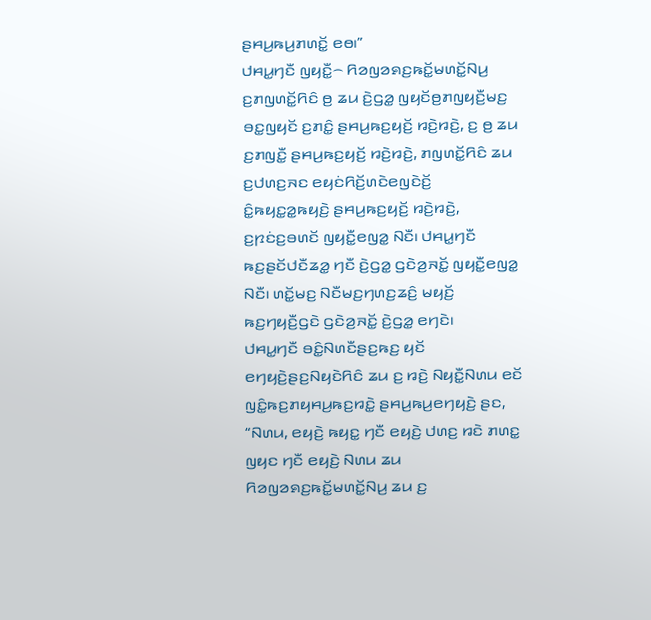ꤔꤌꤣ꤬ꤒꤣ꤬ꤊꤛꤢꤩ꤭ ꤕꤥ꤯”
ꤓꤌꤣ꤭ꤚꤢꤪ ꤜꤟꤢꤪ꤭꤮ ꤖꤤꤜꤤꤎꤢ꤬ꤒꤢꤩ꤭ꤗꤛꤢꤩ꤭ꤡꤣ꤬ ꤢ꤬ꤊꤜꤛꤢꤩ꤭ꤖꤢꤨ ꤥ꤬ ꤘꤣ ꤢꤧ꤬ꤞꤤ꤭ ꤜꤟꤢꤩꤥ꤬ꤊꤜꤟꤢꤪ꤬ꤗꤢ꤬ ꤋꤢ꤭ꤜꤟꤢꤩ ꤢ꤬ꤊꤢꤨ꤭ ꤔꤌꤣ꤬ꤒꤢ꤬ꤟꤢꤩ꤬ ꤙꤢꤧ꤬ꤙꤢꤧ꤬, ꤢ꤬ ꤥ꤬ ꤘꤣ ꤢ꤬ꤊꤜꤢꤪ꤭ ꤔꤌꤣ꤬ꤒꤢ꤬ꤟꤢꤩ꤬ ꤙꤢꤧ꤬ꤙꤢꤧ꤬, ꤊꤜꤛꤢꤩ꤭ꤖꤢꤨ ꤘꤣ ꤢ꤬ꤓꤛꤢ꤬ꤏꤢ ꤕꤟꤢꤦꤖꤢꤩ꤬ꤛꤢꤧꤕꤜꤢꤧꤢꤩ꤬ ꤢꤨ꤭ꤒꤟꤢ꤭ꤤ꤭ꤒꤟꤢꤧ꤬ ꤔꤌꤣ꤬ꤒꤢ꤬ꤟꤢꤩ꤬ ꤙꤢꤧ꤬ꤙꤢꤧ꤬, ꤢ꤬ꤐꤢꤦꤢ꤬ꤋꤛꤢꤩ ꤜꤟꤢꤪ꤭ꤕꤜꤤ꤭ ꤡꤢꤪ꤯ ꤓꤌꤣ꤭ꤚꤢꤪ ꤒꤢ꤬ꤔꤢꤩꤓꤢꤪꤘꤤ꤭ ꤚꤢꤪ ꤢꤧ꤬ꤞꤤ꤭ ꤞꤢꤧꤤ꤬ꤏꤢꤩ꤭ ꤜꤟꤢꤪ꤭ꤕꤜꤤ꤭ ꤡꤢꤪ꤯ ꤛꤢꤩ꤭ꤗꤢ꤬ ꤡꤢꤪꤗꤢ꤬ꤚꤛꤢ꤬ꤘꤢꤨ꤬ ꤗꤟꤢꤩ꤬ ꤒꤢ꤬ꤚꤟꤢꤪ꤬ꤞꤢꤧ ꤞꤢꤧꤤ꤬ꤏꤢꤩ꤭ ꤢꤧ꤬ꤞꤤ꤭ ꤕꤚꤢꤧ꤯
ꤓꤌꤣ꤭ꤚꤢꤪ ꤋꤢꤨ꤭ꤡꤛꤢꤪꤔꤢ꤬ꤒꤢ꤬ ꤟꤢꤩ ꤕꤚꤟꤢꤧ꤬ꤔꤢ꤬ꤡꤟꤢꤧꤖꤢꤨ ꤘꤣ ꤢ꤬ ꤙꤢꤧ꤬ ꤡꤟꤢꤪ꤭ꤡꤛꤣ ꤕꤢꤩ ꤜꤢꤨ꤭ꤒꤢ꤬ꤊꤟꤌꤣ꤬ꤒꤢ꤬ꤙꤢꤧ꤭ ꤔꤌꤣ꤬ꤒꤣ꤬ꤕꤚꤟꤢꤧ꤬ ꤔꤢ, “ꤡꤛꤣ, ꤕꤟꤢꤧ꤬ ꤒꤟꤢ꤭ ꤚꤢꤪ ꤕꤟꤢꤧ꤬ ꤓꤛꤢ꤬ ꤙꤢꤧ ꤊꤛꤢ꤭ ꤜꤟꤢ ꤚꤢꤪ ꤕꤟꤢꤧ꤬ ꤡꤛꤣ ꤘꤣ ꤖꤤꤜꤤꤎꤢ꤬ꤒꤢꤩ꤭ꤗꤛꤢꤩ꤭ꤡꤣ꤬ ꤘꤣ ꤢ꤬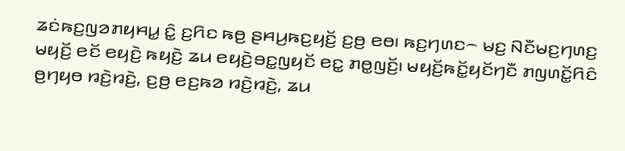ꤘꤢꤦꤒꤢ꤬ꤜꤤꤊꤟꤌꤣ꤭ ꤢꤨ꤭ ꤢ꤬ꤖꤢ ꤒꤥ꤬ ꤔꤌꤣ꤬ꤒꤢ꤬ꤟꤢꤩ꤬ ꤢ꤬ꤥ꤬ ꤕꤥ꤯ ꤒꤢ꤬ꤚꤛꤢ꤮ ꤗꤢ꤬ ꤡꤢꤪꤗꤢ꤬ꤚꤛꤢ꤬ ꤗꤟꤢꤩ꤬ ꤕꤢꤩ ꤕꤟꤢꤧ꤬ ꤒꤟꤢꤧ꤬ ꤘꤣ ꤕꤟꤢꤧ꤬ꤋꤢ꤭ꤜꤟꤢꤩ ꤕꤢ꤭ ꤊꤥ꤭ꤜꤢꤩ꤬꤯ ꤗꤟꤢꤩ꤬ꤒꤢꤩ꤭ꤟꤢꤩꤚꤢꤪ ꤊꤜꤛꤢꤩ꤭ꤖꤢꤨ ꤥ꤬ꤚꤟꤥ ꤙꤢꤧ꤬ꤙꤢꤧ꤬, ꤢ꤬ꤥ꤬ ꤕꤢ꤬ꤒꤤ ꤙꤢꤧ꤬ꤙꤢꤧ꤬, ꤘꤣ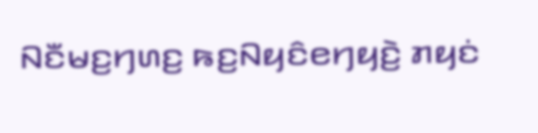ꤡꤢꤪꤗꤢ꤬ꤚꤛꤢ꤬ ꤒꤢ꤬ꤡꤟꤢꤨꤕꤚꤟꤢꤧ꤬ ꤊꤟꤢꤦ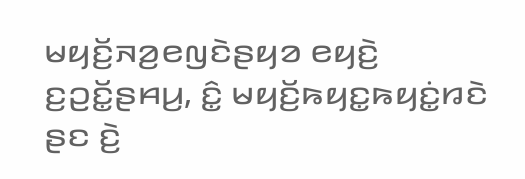ꤗꤟꤢꤩ꤬ꤏꤤ꤬ꤕꤜꤢꤧꤔꤟꤤ ꤕꤟꤢꤧ꤬ ꤢ꤬ꤑꤢꤩ꤭ꤔꤌꤣ꤬, ꤢꤨ꤭ ꤗꤟꤢꤩ꤬ꤒꤟꤢ꤭ꤒꤟꤢꤦ꤭ꤙꤢꤧ ꤔꤢ ꤢꤧ꤬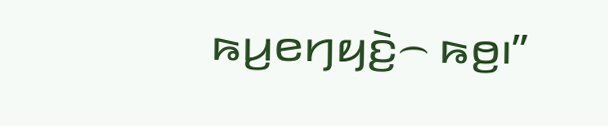ꤒꤣ꤬ꤕꤚꤟꤢꤧ꤬꤮ ꤒꤥ꤬꤯”